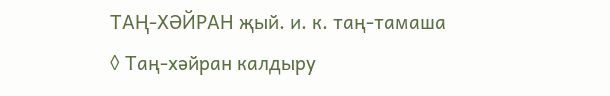ТАҢ-ХӘЙРАН җый. и. к. таң-тамаша ◊ Таң-хәйран калдыру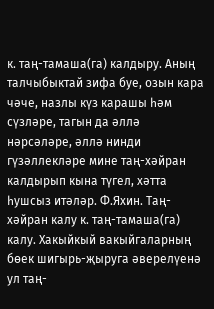к. таң-тамаша(га) калдыру. Аның талчыбыктай зифа буе, озын кара чәче, назлы күз карашы һәм сүзләре, тагын да әллә нәрсәләре, әллә нинди гүзәллекләре мине таң-хәйран калдырып кына түгел, хәтта һушсыз итәләр. Ф.Яхин. Таң-хәйран калу к. таң-тамаша(га) калу. Хакыйкый вакыйгаларның бөек шигырь-җыруга әверелүенә ул таң-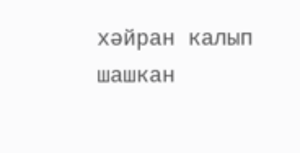хәйран калып шашкан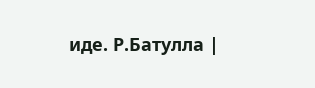иде. Р.Батулла |